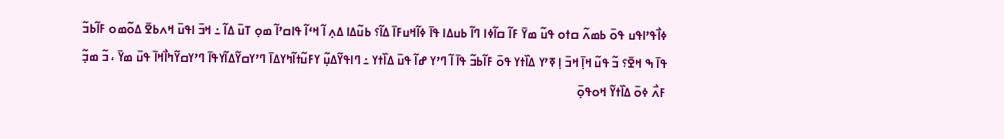ߦߊ߯ߟߴߊߟߎ ߟߋ߫ ߕߘߍ߬ ߛߙߋ ߟߎ߬ ߘߌ߫ ߓߊ߬ ߛߊ߬ߦߊ ߣߊ߬ ߕߎߡߊ ߟߊ߫ ߦߊ߬ߞߎߓߊ߫ ߡߊ߬؟ ߕߎ߬ߡߊ ߡߍ߲ ߊ߬ ߞߵߊ߬ ߟߊߛߴߊ߬ ߘߋ߲ ߠߎ߫ ߡߊ߬ ߸ ߞߏ߫ ߊߟߎ߫ ߞߍߕߐ߫ ߡߋ߬ߘߋ ߓߊ߬ߕߏ߬ ߟߊ߫ ߒ ߞߐ߫؟ ߏ߬ ߟߎ߬ ߞߊ߲߫ ߞߏ߫ ߊ߲ ߧߴߌ ߡߊ߰ߙߌ ߟߋ߫ ߓߊ߬ߕߏ߬ ߟߊ߫ ߊ߬ ߣߴߌ ߝߊ߬ ߟߎ߫ ߡߊ߰ߙߌ ߸ ߣߊߟߌ߬ߡߎ߲߬ ߌߓߎ߬ߙߊ߬ߤߌߡߊ߫ ߣߴߌߛߌ߬ߡߊ߬ߌߟߊ߫ ߣߴߌߛߌ߬ߤߊ߯ߞߊ߫ ߟߎ߫ ߘߌ߫ ، ߏ߬ ߘߏ߲߬ ߓߍ߯ ߦߋ߫ ߡߊ߰ߙߌ߬ ߞߋߟߋ߲߫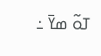ߠߋ߬ ߘߌ߫ ߸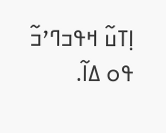ߊ߲ߠߎ߬ ߞߟߏߣߴߏ߬ ߟߋ ߡߊ߬.